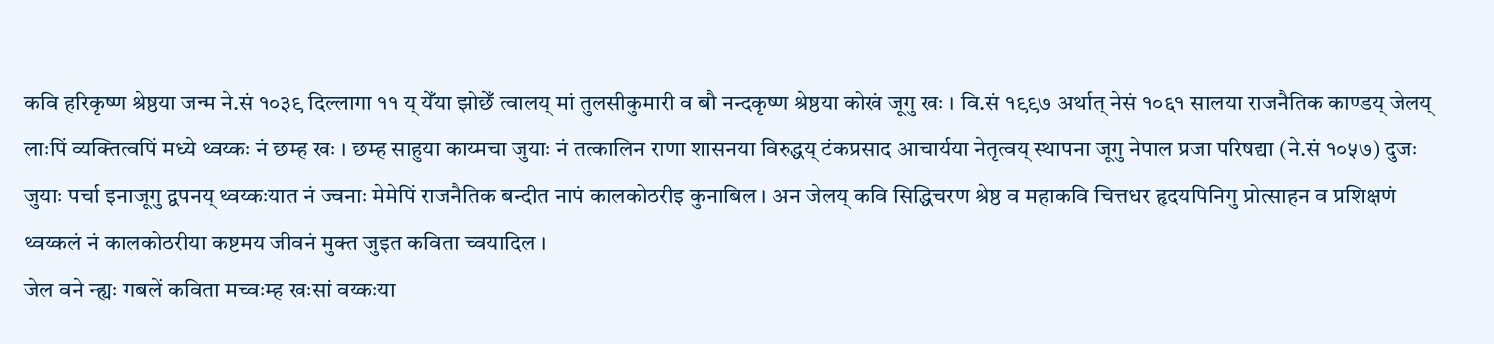कवि हरिकृष्ण श्रेष्ठया जन्म ने.सं १०३९ दिल्लागा ११ य् येँया झोछेँ त्वालय् मां तुलसीकुमारी व बौ नन्दकृष्ण श्रेष्ठया कोखं जूगु खः । वि.सं १९९७ अर्थात् नेसं १०६१ सालया राजनैतिक काण्डय् जेलय् लाःपिं व्यक्तित्वपिं मध्ये थ्वय्कः नं छम्ह खः । छम्ह साहुया काय्मचा जुयाः नं तत्कालिन राणा शासनया विरुद्धय् टंकप्रसाद आचार्यया नेतृत्वय् स्थापना जूगु नेपाल प्रजा परिषद्या (ने.सं १०५७) दुजः जुयाः पर्चा इनाजूगु द्वपनय् थ्वय्कःयात नं ज्वनाः मेमेपिं राजनैतिक बन्दीत नापं कालकोठरीइ कुनाबिल । अन जेलय् कवि सिद्धिचरण श्रेष्ठ व महाकवि चित्तधर हृदयपिनिगु प्रोत्साहन व प्रशिक्षणं थ्वय्कलं नं कालकोठरीया कष्टमय जीवनं मुक्त जुइत कविता च्वयादिल ।
जेल वने न्ह्यः गबलें कविता मच्वःम्ह खःसां वय्कःया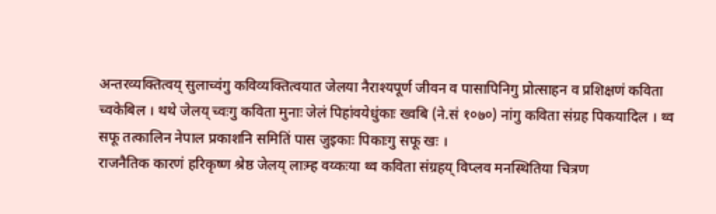अन्तरव्यक्तित्वय् सुलाच्वंगु कविव्यक्तित्वयात जेलया नैराश्यपूर्ण जीवन व पासापिनिगु प्रोत्साहन व प्रशिक्षणं कविता च्वकेबिल । थथे जेलय् च्वःगु कविता मुनाः जेलं पिहांवयेधुंकाः ख्वबि (ने.सं १०७०) नांगु कविता संग्रह पिकयादिल । थ्व सफू तत्कालिन नेपाल प्रकाशनि समितिं पास जुइकाः पिकाःगु सफू खः ।
राजनैतिक कारणं हरिकृष्ण श्रेष्ठ जेलय् लाःम्ह वय्कःया थ्व कविता संग्रहय् विप्लव मनस्थितिया चित्रण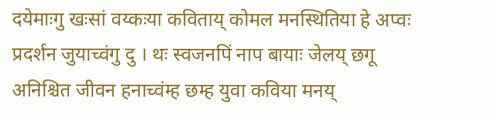दयेमाःगु खःसां वय्कःया कविताय् कोमल मनस्थितिया हे अप्वः प्रदर्शन जुयाच्वंगु दु । थः स्वजनपिं नाप बायाः जेलय् छगू अनिश्चित जीवन हनाच्वंम्ह छम्ह युवा कविया मनय्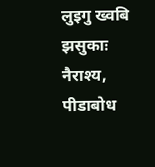लुइगु ख्वबि झसुकाः नैराश्य, पीडाबोध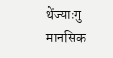थेंज्याःगु मानसिक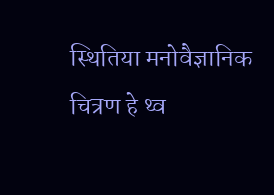स्थितिया मनोवैज्ञानिक चित्रण हे थ्व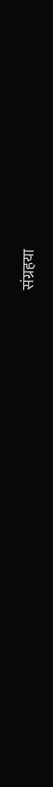संग्रहया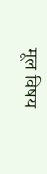मूल विषय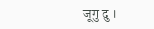जूगु दु ।